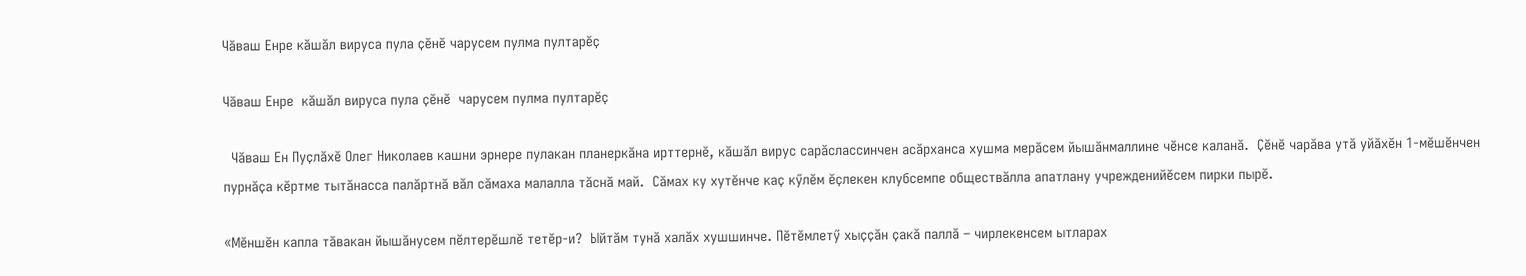Чӑваш Енре кăшăл вируса пула ҫӗнӗ чарусем пулма пултарĕҫ

Чӑваш Енре  кăшăл вируса пула ҫӗнӗ  чарусем пулма пултарĕҫ

  Чăваш Ен Пуҫлăхĕ Олег Николаев кашни эрнере пулакан планеркăна ирттернĕ, кăшăл вирус сарăслассинчен асăрханса хушма мерăсем йышăнмаллине чĕнсе каланă.  Ҫĕнĕ чарăва утă уйăхĕн 1-мĕшĕнчен пурнăҫа кĕртме тытăнасса палăртнă вăл сăмаха малалла тăснă май.  Сăмах ку хутĕнче каҫ кӳлĕм ĕҫлекен клубсемпе обществăлла апатлану учрежденийĕсем пирки пырĕ.

«Мĕншĕн капла тăвакан йышăнусем пĕлтерĕшлĕ тетĕр-и?  Ыйтăм тунă халăх хушшинче. Пĕтĕмлетӳ хыҫҫăн ҫакă паллă – чирлекенсем ытларах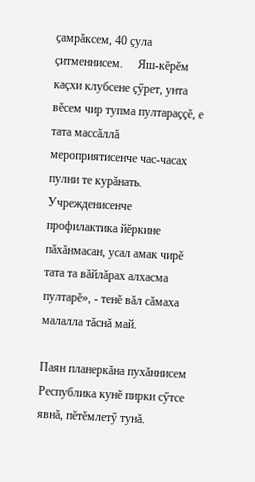ҫамрăксем, 40 ҫула ҫитменнисем.     Яш-кĕрĕм каҫхи клубсене ҫӳрет, унта вĕсем чир тупма пултараҫҫĕ, е тата массăллă мероприятисенче час-часах пулни те курăнать. Учрежденисенче профилактика йĕркине пăхăнмасан, усал амак чирĕ тата та вăйлăрах алхасма пултарĕ», - тенĕ вăл сăмаха малалла тăснă май.

Паян планеркăна пухăннисем Республика кунĕ пирки сӳтсе явнă, пĕтĕмлетӳ тунă.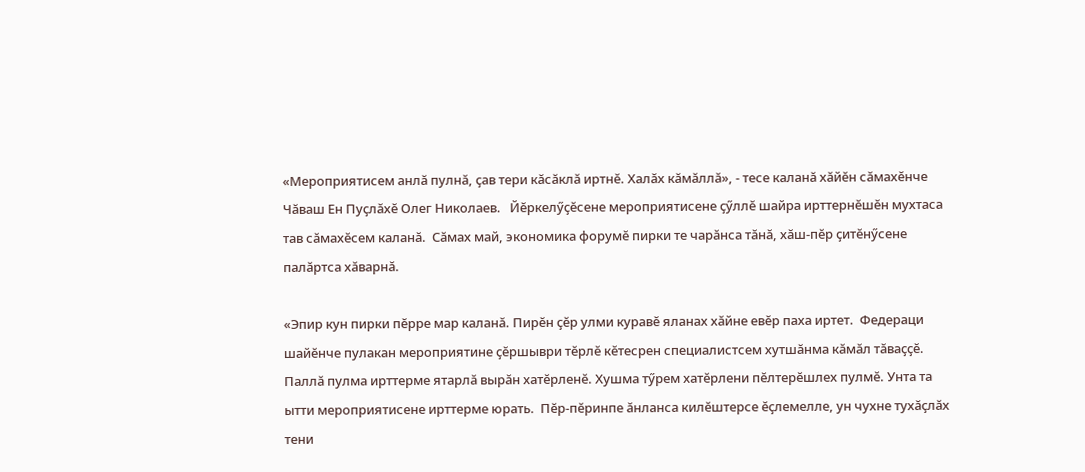«Мероприятисем анлă пулнă, ҫав тери кăсăклă иртнĕ. Халăх кăмăллă», - тесе каланă хăйĕн сăмахĕнче Чăваш Ен Пуҫлăхĕ Олег Николаев.   Йĕркелӳҫĕсене мероприятисене ҫӳллĕ шайра ирттернĕшĕн мухтаса тав сăмахĕсем каланă.  Сăмах май, экономика форумĕ пирки те чарăнса тăнă, хăш-пĕр ҫитĕнӳсене палăртса хăварнă.

«Эпир кун пирки пĕрре мар каланă. Пирĕн ҫĕр улми куравĕ яланах хăйне евĕр паха иртет.  Федераци шайĕнче пулакан мероприятине ҫĕршыври тĕрлĕ кĕтесрен специалистсем хутшăнма кăмăл тăваҫҫĕ. Паллă пулма ирттерме ятарлă вырăн хатĕрленĕ. Хушма тӳрем хатĕрлени пĕлтерĕшлех пулмĕ. Унта та ытти мероприятисене ирттерме юрать.  Пĕр-пĕринпе ăнланса килĕштерсе ĕҫлемелле, ун чухне тухăҫлăх тени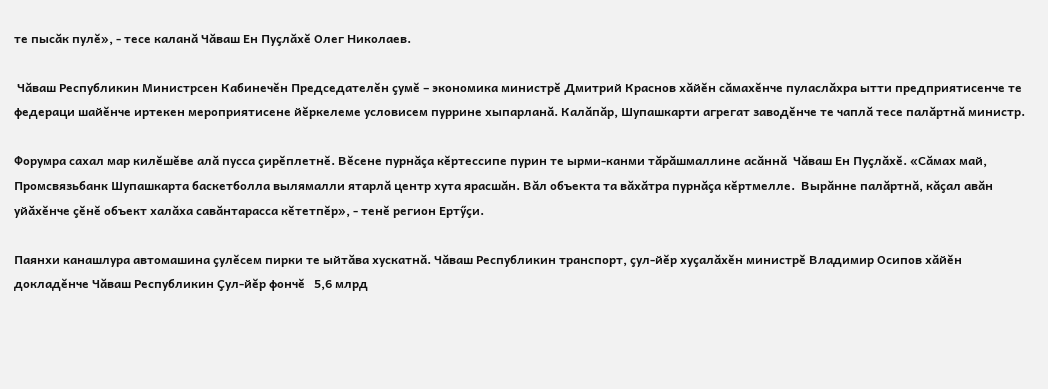те пысăк пулĕ», - тесе каланă Чăваш Ен Пуҫлăхĕ Олег Николаев.

 Чăваш Республикин Министрсен Кабинечĕн Председателĕн ҫумĕ – экономика министрĕ Дмитрий Краснов хăйĕн сăмахĕнче пуласлăхра ытти предприятисенче те федераци шайĕнче иртекен мероприятисене йĕркелеме условисем пуррине хыпарланă. Калăпăр, Шупашкарти агрегат заводĕнче те чаплă тесе палăртнă министр.

Форумра сахал мар килĕшĕве алă пусса ҫирĕплетнĕ. Вĕсене пурнăҫа кĕртессипе пурин те ырми-канми тăрăшмаллине асăннă  Чăваш Ен Пуҫлăхĕ. «Сăмах май, Промсвязьбанк Шупашкарта баскетболла вылямалли ятарлă центр хута ярасшăн. Вăл объекта та вăхăтра пурнăҫа кĕртмелле.  Вырăнне палăртнă, кăҫал авăн уйăхĕнче ҫĕнĕ объект халăха савăнтарасса кĕтетпĕр», - тенĕ регион Ертӳҫи.

Паянхи канашлура автомашина ҫулĕсем пирки те ыйтăва хускатнă. Чăваш Республикин транспорт, ҫул-йĕр хуҫалăхĕн министрĕ Владимир Осипов хăйĕн докладĕнче Чăваш Республикин Ҫул-йĕр фончĕ   5,6 млрд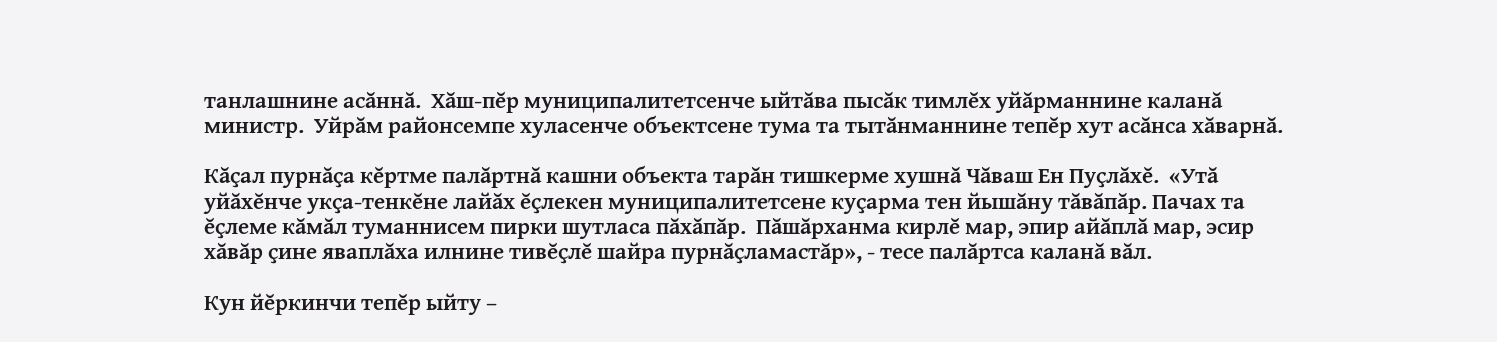танлашнине асăннă.  Хăш-пĕр муниципалитетсенче ыйтăва пысăк тимлĕх уйăрманнине каланă министр.  Уйрăм районсемпе хуласенче объектсене тума та тытăнманнине тепĕр хут асăнса хăварнă.

Кăҫал пурнăҫа кĕртме палăртнă кашни объекта тарăн тишкерме хушнă Чăваш Ен Пуҫлăхĕ.  «Утă уйăхĕнче укҫа-тенкĕне лайăх ĕҫлекен муниципалитетсене куҫарма тен йышăну тăвăпăр. Пачах та ĕҫлеме кăмăл туманнисем пирки шутласа пăхăпăр.  Пăшăрханма кирлĕ мар, эпир айăплă мар, эсир хăвăр ҫине яваплăха илнине тивĕҫлĕ шайра пурнăҫламастăр», - тесе палăртса каланă вăл.

Кун йĕркинчи тепĕр ыйту –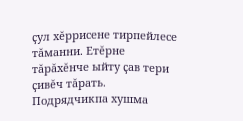ҫул хĕррисене тирпейлесе тăманни. Етĕрне тăрăхĕнче ыйту ҫав тери ҫивĕч тăрать.  Подрядчикпа хушма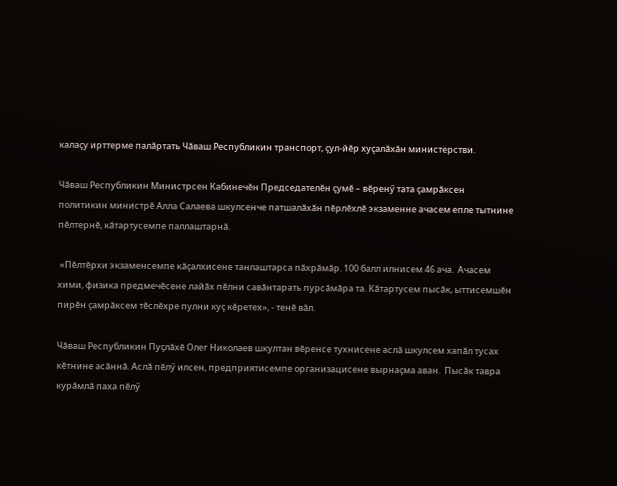калаҫу ирттерме палăртать Чăваш Республикин транспорт, ҫул-йĕр хуҫалăхăн министерстви.

Чăваш Республикин Министрсен Кабинечĕн Председателĕн ҫумĕ – вĕренӳ тата ҫамрăксен политикин министрĕ Алла Салаева шкулсенче патшалăхăн пĕрлĕхлĕ экзаменне ачасем епле тытнине пĕлтернĕ, кăтартусемпе паллаштарнă.

 «Пĕлтĕрхи экзаменсемпе кăҫалхисене танлаштарса пăхрăмăр. 100 балл илнисем 46 ача.  Ачасем хими, физика предмечĕсене лайăх пĕлни савăнтарать пурсăмăра та. Кăтартусем пысăк, ыттисемшĕн пирĕн ҫамрăксем тĕслĕхре пулни куҫ кĕретех», - тенĕ вăл.

Чăваш Республикин Пуҫлăхĕ Олег Николаев шкултан вĕренсе тухнисене аслă шкулсем хапăл тусах кĕтнине асăннă. Аслă пĕлӳ илсен, предприятисемпе организацисене вырнаҫма аван.  Пысăк тавра курăмлă паха пĕлӳ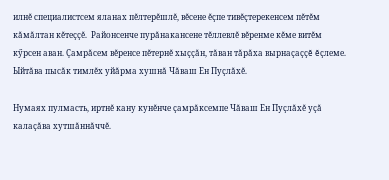илнĕ специалистсем яланах пĕлтерĕшлĕ, вĕсене ĕҫпе тивĕҫтерекенсем пĕтĕм кăмăлтан кĕтеҫҫĕ.  Районсенче пурăнакансене тĕллевлĕ вĕренме кĕме витĕм кӳрсен аван. Ҫамрăсем вĕренсе пĕтернĕ хыҫҫăн, тăван тăрăха вырнаҫаҫҫĕ ĕҫлеме.  Ыйтăва пысăк тимлĕх уйăрма хушнă Чăваш Ен Пуҫлăхĕ.

Нумаях пулмасть, иртнĕ кану кунĕнче ҫамрăксемпе Чăваш Ен Пуҫлăхĕ уҫă калаҫăва хутшăннăччĕ.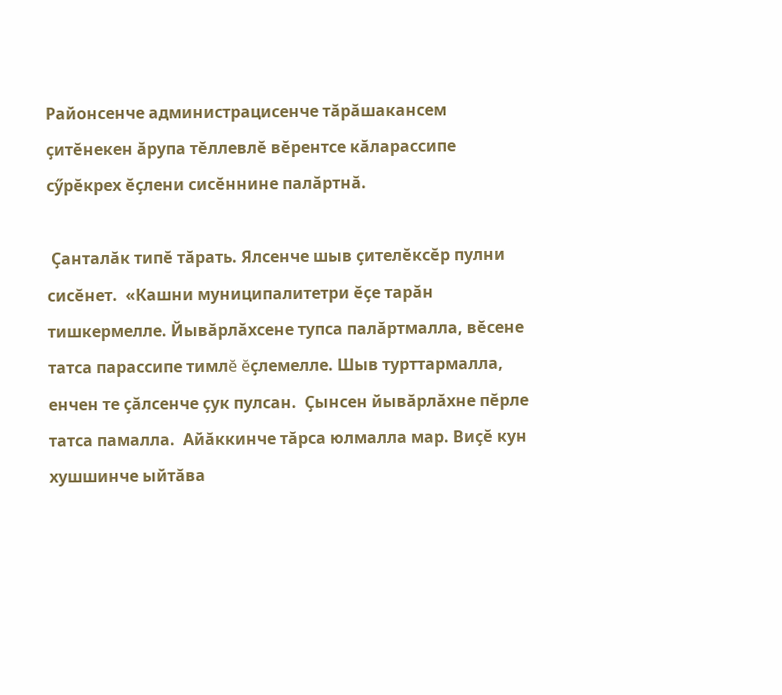Районсенче администрацисенче тăрăшакансем ҫитĕнекен ăрупа тĕллевлĕ вĕрентсе кăларассипе сӳрĕкрех ĕҫлени сисĕннине палăртнă.

 Ҫанталăк типĕ тăрать. Ялсенче шыв ҫителĕксĕр пулни сисĕнет.  «Кашни муниципалитетри ĕҫе тарăн тишкермелле. Йывăрлăхсене тупса палăртмалла, вĕсене татса парассипе тимлĕ ĕҫлемелле. Шыв турттармалла, енчен те ҫăлсенче ҫук пулсан.  Ҫынсен йывăрлăхне пĕрле татса памалла.  Айăккинче тăрса юлмалла мар. Виҫĕ кун хушшинче ыйтăва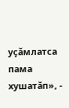уҫăмлатса пама хушатăп», -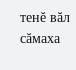тенĕ вăл сăмаха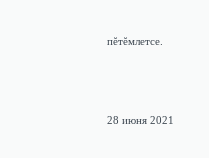пĕтĕмлетсе.





28 июня 2021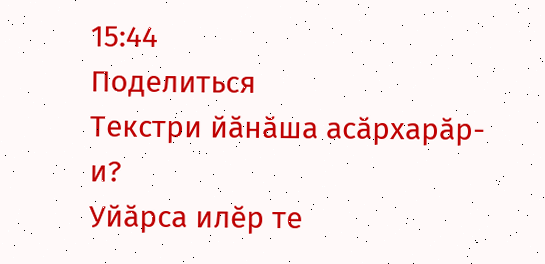15:44
Поделиться
Текстри йӑнӑша асӑрхарӑр-и?
Уйӑрса илӗр те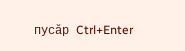пусӑр Ctrl+Enter